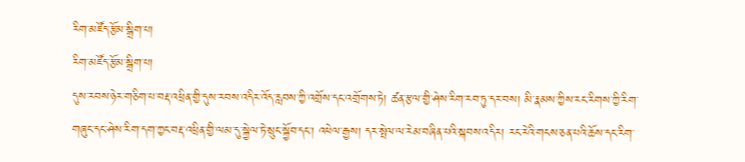རིག་མཛོད་རྩོམ་སྒྲིག་པ།
རིག་མཛོད་རྩོམ་སྒྲིག་པ།
དུས་རབས་ཉེར་གཅིག་པ་བརྡ་འཕྲིན་གྱི་དུས་རབས་འདིར་འོད་རླབས་ཀྱི་འགྲོས་དང་འགྲོགས་ཏེ། ཚན་རྩལ་གྱི་ཤེས་རིག་རབ་ཏུ་དར་བས། མི་རྣམས་ཀྱིས་རང་རིགས་ཀྱི་རིག་གཞུང་དང་ཤེས་རིག་དག་ཀྱང་བརྡ་འཕྲིན་གྱི་ལམ་དུ་སྐྱེལ་ཏེ་སྲུང་སྐྱོབ་དང་། འཕེལ་རྒྱས། དར་སྤེལ་ལ་རེམ་བཞིན་པའི་སྐབས་འདིར། རང་རེའི་གངས་ཅན་པའི་ཆོས་དང་རིག་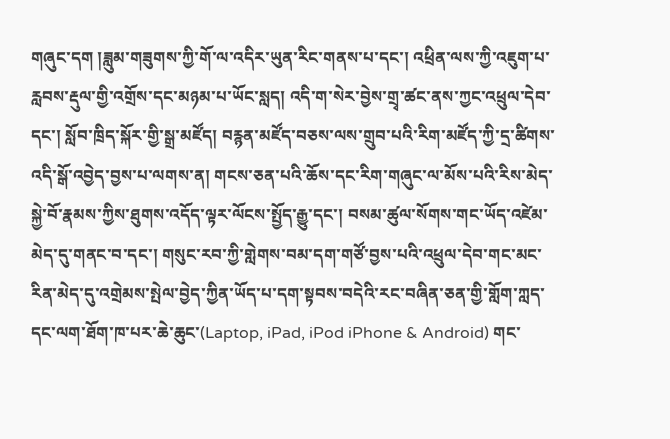གཞུང་དག །ཟླུམ་གཟུགས་ཀྱི་གོ་ལ་འདིར་ཡུན་རིང་གནས་པ་དང་། འཕྲིན་ལས་ཀྱི་འཇུག་པ་རླབས་རྡུལ་གྱི་འགྲོས་དང་མཉམ་པ་ཡོང་སླད། འདི་ག་སེར་བྱེས་གྲྭ་ཚང་ནས་ཀྱང་འཕྲུལ་དེབ་དང་། སློབ་ཁྲིད་སྐོར་གྱི་སྒྲ་མཛོད། བརྙན་མཛོད་བཅས་ལས་གྲུབ་པའི་རིག་མཛོད་ཀྱི་དྲ་ཚིགས་འདི་སྒོ་འབྱེད་བྱས་པ་ལགས་ན། གངས་ཅན་པའི་ཆོས་དང་རིག་གཞུང་ལ་མོས་པའི་རིས་མེད་སྐྱེ་བོ་རྣམས་ཀྱིས་ཐུགས་འདོད་ལྟར་ལོངས་སྤྱོད་རྒྱུ་དང་། བསམ་ཚུལ་སོགས་གང་ཡོད་འཛེམ་མེད་དུ་གནང་བ་དང་། གསུང་རབ་ཀྱི་གླེགས་བམ་དག་གཙོ་བྱས་པའི་འཕྲུལ་དེབ་གང་མང་རིན་མེད་དུ་འགྲེམས་སྤེལ་བྱེད་ཀྱིན་ཡོད་པ་དག་སྟབས་བདེའི་རང་བཞིན་ཅན་གྱི་གློག་ཀླད་དང་ལག་ཐོག་ཁ་པར་ཆེ་ཆུང་(Laptop, iPad, iPod iPhone & Android) གང་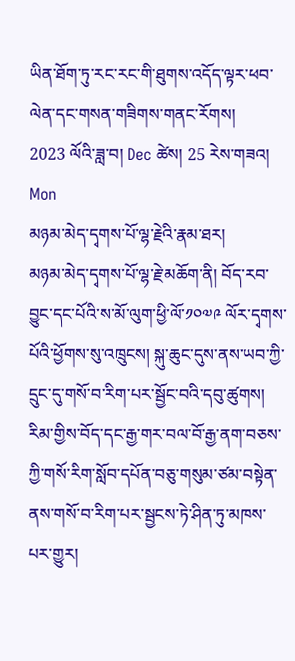ཡིན་ཐོག་ཏུ་རང་རང་གི་ཐུགས་འདོད་ལྟར་ཕབ་ལེན་དང་གསན་གཟིགས་གནང་རོགས།
2023 ལོའི་ཟླ་བ། Dec ཚེས། 25 རེས་གཟའ། Mon
མཉམ་མེད་དྭགས་པོ་ལྷ་རྗེའི་རྣམ་ཐར།
མཉམ་མེད་དྭགས་པོ་ལྷ་རྗེ་མཆོག་ནི། བོད་རབ་བྱུང་དང་པོའི་ས་མོ་ལུག་ཕྱི་ལོ་༡༠༧༩ ལོར་དྭགས་པོའི་ཕྱོགས་སུ་འཁྲུངས། སྐུ་ཆུང་དུས་ནས་ཡབ་ཀྱི་དྲུང་དུ་གསོ་བ་རིག་པར་སྦྱོང་བའི་དབུ་ཚུགས། རིམ་གྱིས་བོད་དང་རྒྱ་གར་བལ་བོ་རྒྱ་ནག་བཅས་ཀྱི་གསོ་རིག་སློབ་དཔོན་བཅུ་གསུམ་ཙམ་བསྟེན་ནས་གསོ་བ་རིག་པར་སྦྱངས་ཏེ་ཤིན་ཏུ་མཁས་པར་གྱུར།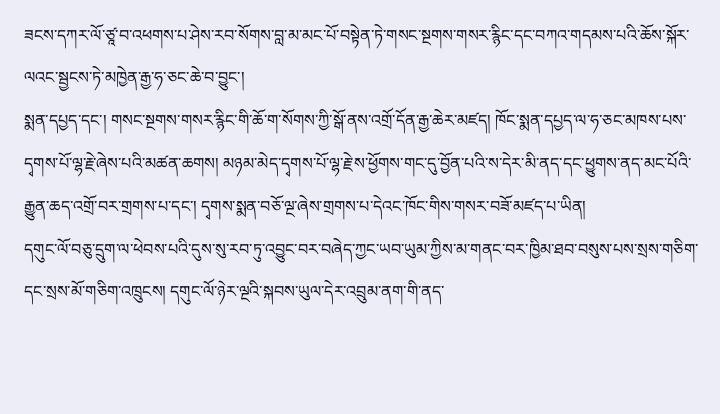ཟངས་དཀར་ལོ་ཙཱ་བ་འཕགས་པ་ཤེས་རབ་སོགས་བླ་མ་མང་པོ་བསྟེན་ཏེ་གསང་སྔགས་གསར་རྙིང་དང་བཀའ་གདམས་པའི་ཆོས་སྐོར་ལའང་སྦྱངས་ཏེ་མཁྱེན་རྒྱ་ཧ་ཅང་ཆེ་བ་བྱུང་།
སྨན་དཔྱད་དང་། གསང་སྔགས་གསར་རྙིང་གི་ཆོ་ག་སོགས་ཀྱི་སྒོ་ནས་འགྲོ་དོན་རྒྱ་ཆེར་མཛད། ཁོང་སྨན་དཔྱད་ལ་ཧ་ཅང་མཁས་པས་དྭགས་པོ་ལྷ་རྗེ་ཞེས་པའི་མཚན་ཆགས། མཉམ་མེད་དྭགས་པོ་ལྷ་རྗེ་ས་ཕྱོགས་གང་དུ་བྱོན་པའི་ས་དེར་མི་ནད་དང་ཕྱུགས་ནད་མང་པོའི་རྒྱུན་ཆད་འགྲོ་བར་གྲགས་པ་དང་། དྭགས་སྨན་བཅོ་ལྔ་ཞེས་གྲགས་པ་དེའང་ཁོང་གིས་གསར་བཟོ་མཛད་པ་ཡིན།
དགུང་ལོ་བཅུ་དྲུག་ལ་ཕེབས་པའི་དུས་སུ་རབ་ཏུ་འབྱུང་བར་བཞེད་ཀྱང་ཡབ་ཡུམ་ཀྱིས་མ་གནང་བར་ཁྱིམ་ཐབ་བསུས་པས་སྲས་གཅིག་དང་སྲས་མོ་གཅིག་འཁྲུངས། དགུང་ལོ་ཉེར་ལྔའི་སྐབས་ཡུལ་དེར་འབྲུམ་ནག་གི་ནད་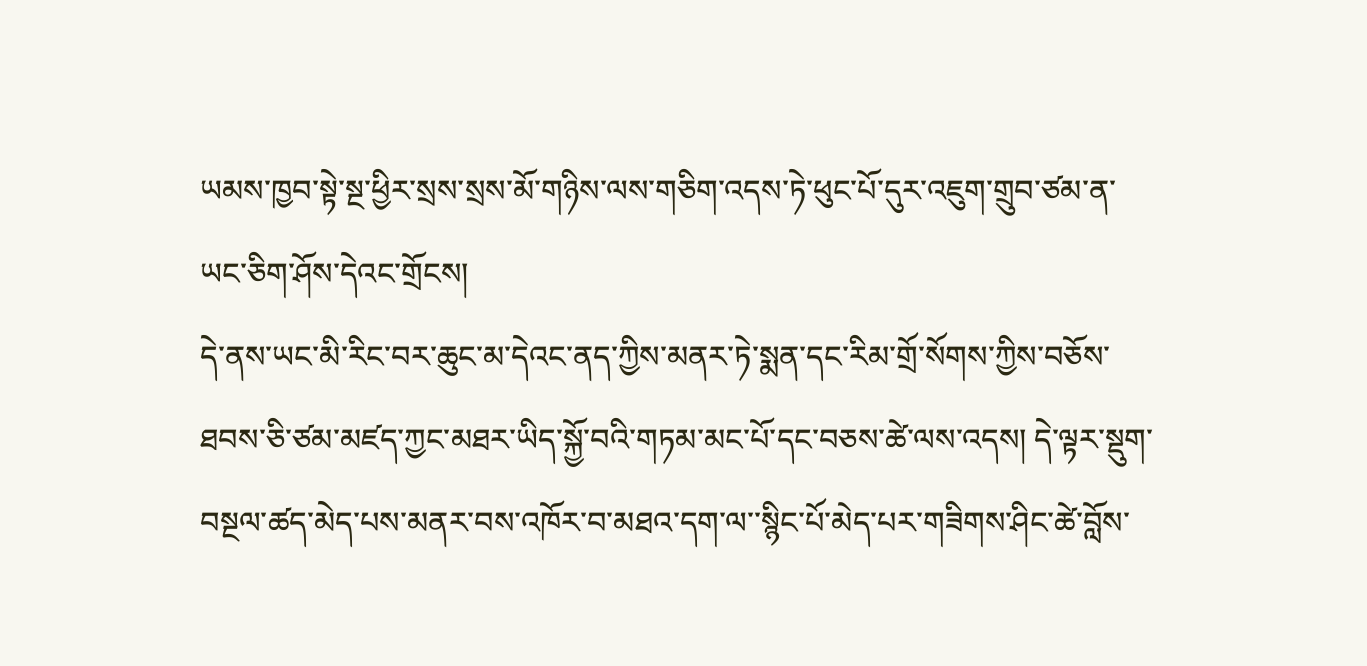ཡམས་ཁྱབ་སྟེ་སྔ་ཕྱིར་སྲས་སྲས་མོ་གཉིས་ལས་གཅིག་འདས་ཏེ་ཕུང་པོ་དུར་འཇུག་གྲུབ་ཙམ་ན་ཡང་ཅིག་ཤོས་དེའང་གྲོངས།
དེ་ནས་ཡང་མི་རིང་བར་ཆུང་མ་དེའང་ནད་ཀྱིས་མནར་ཏེ་སྨན་དང་རིམ་གྲོ་སོགས་ཀྱིས་བཅོས་ཐབས་ཅི་ཙམ་མཛད་ཀྱང་མཐར་ཡིད་སྐྱོ་བའི་གཏམ་མང་པོ་དང་བཅས་ཚེ་ལས་འདས། དེ་ལྟར་སྡུག་བསྔལ་ཚད་མེད་པས་མནར་བས་འཁོར་བ་མཐའ་དག་ལ་་སྙིང་པོ་མེད་པར་གཟིགས་ཤིང་ཚེ་བློས་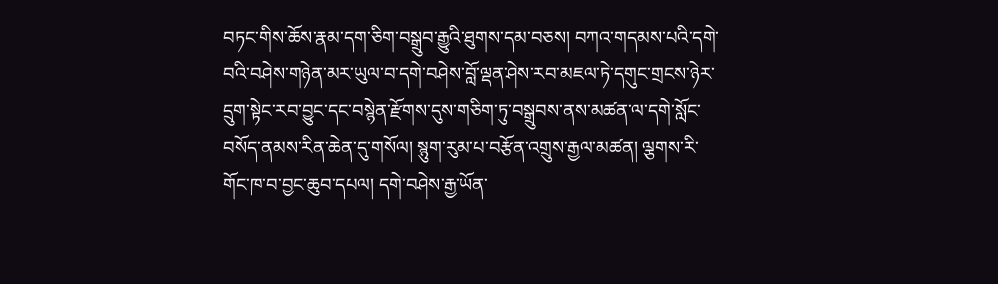བཏང་གིས་ཆོས་རྣམ་དག་ཅིག་བསྒྲུབ་རྒྱུའི་ཐུགས་དམ་བཅས། བཀའ་གདམས་པའི་དགེ་བའི་བཤེས་གཉེན་མར་ཡུལ་བ་དགེ་བཤེས་བློ་ལྡན་ཤེས་རབ་མཇལ་ཏེ་དགུང་གྲངས་ཉེར་དྲུག་སྟེང་རབ་བྱུང་དང་བསྙེན་རྫོགས་དུས་གཅིག་ཏུ་བསྒྲུབས་ནས་མཚན་ལ་དགེ་སློང་བསོད་ནམས་རིན་ཆེན་དུ་གསོལ། སྙུག་རུམ་པ་བརྩོན་འགྲུས་རྒྱལ་མཚན། ལྕགས་རི་གོང་ཁ་བ་བྱང་ཆུབ་དཔལ། དགེ་བཤེས་རྒྱ་ཡོན་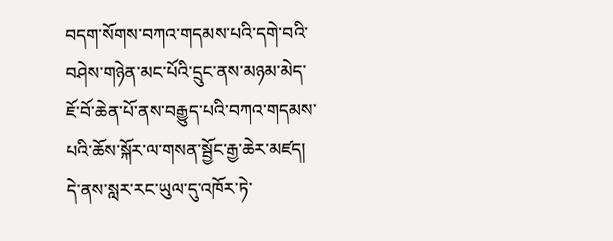བདག་སོགས་བཀའ་གདམས་པའི་དགེ་བའི་བཤེས་གཉེན་མང་པོའི་དྲུང་ནས་མཉམ་མེད་ཇོ་བོ་ཆེན་པོ་ནས་བརྒྱུད་པའི་བཀའ་གདམས་པའི་ཆོས་སྐོར་ལ་གསན་སྦྱོང་རྒྱ་ཆེར་མཛད།
དེ་ནས་སླར་རང་ཡུལ་དུ་འཁོར་ཏེ་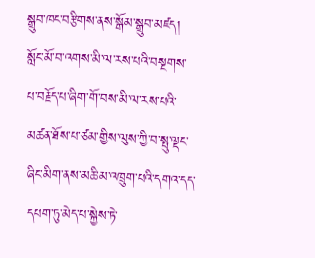སྒྲུབ་ཁང་བརྩིགས་ནས་སྒོམ་སྒྲུབ་མཛད། སློང་མོ་བ་འགས་མི་ལ་རས་པའི་བསྔགས་པ་བརྗོད་པ་ཞིག་གོ་བས་མི་ལ་རས་པའི་མཚན་ཐོས་པ་ཙམ་གྱིས་ལུས་ཀྱི་བ་སྤུ་ལྡང་ཞིང་མིག་ནས་མཆི་མ་འཁྲུག་པའི་དགའ་དད་དཔག་ཏུ་མེད་པ་སྐྱེས་ཏེ་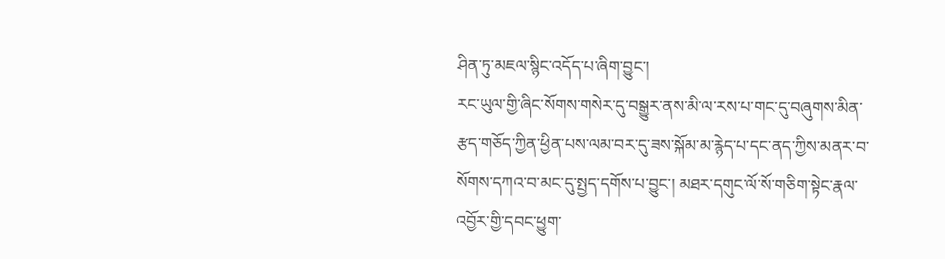ཤིན་ཏུ་མཇལ་སྙིང་འདོད་པ་ཞིག་བྱུང་།
རང་ཡུལ་གྱི་ཞིང་སོགས་གསེར་དུ་བསྒྱུར་ནས་མི་ལ་རས་པ་གང་དུ་བཞུགས་མིན་རྩད་གཅོད་ཀྱིན་ཕྱིན་པས་ལམ་བར་དུ་ཟས་སྐོམ་མ་རྙེད་པ་དང་ནད་ཀྱིས་མནར་བ་སོགས་དཀའ་བ་མང་དུ་སྤྱད་དགོས་པ་བྱུང་། མཐར་དགུང་ལོ་སོ་གཅིག་སྟེང་རྣལ་འབྱོར་གྱི་དབང་ཕྱུག་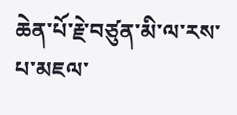ཆེན་པོ་རྗེ་བཙུན་མི་ལ་རས་པ་མཇལ་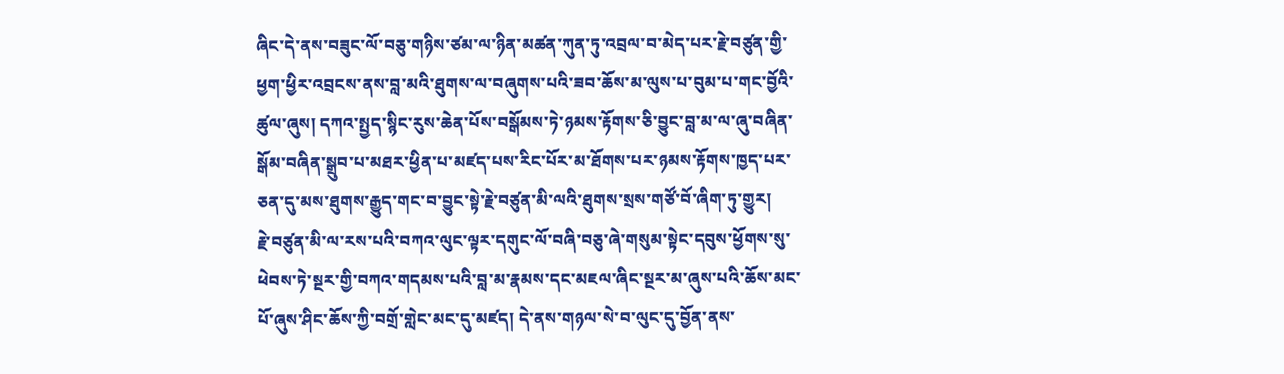ཞིང་དེ་ནས་བཟུང་ལོ་བཅུ་གཉིས་ཙམ་ལ་ཉིན་མཚན་ཀུན་ཏུ་འབྲལ་བ་མེད་པར་རྗེ་བཙུན་གྱི་ཕྱག་ཕྱིར་འབྲངས་ནས་བླ་མའི་ཐུགས་ལ་བཞུགས་པའི་ཟབ་ཆོས་མ་ལུས་པ་བུམ་པ་གང་བྱོའི་ཚུལ་ཞུས། དཀའ་སྤྱད་སྙིང་རུས་ཆེན་པོས་བསྒོམས་ཏེ་ཉམས་རྟོགས་ཅི་བྱུང་བླ་མ་ལ་ཞུ་བཞིན་སྒོམ་བཞིན་སྒྲུབ་པ་མཐར་ཕྱིན་པ་མཛད་པས་རིང་པོར་མ་ཐོགས་པར་ཉམས་རྟོགས་ཁྱད་པར་ཅན་དུ་མས་ཐུགས་རྒྱུད་གང་བ་བྱུང་སྟེ་རྗེ་བཙུན་མི་ལའི་ཐུགས་སྲས་གཙོ་བོ་ཞིག་ཏུ་གྱུར།
རྗེ་བཙུན་མི་ལ་རས་པའི་བཀའ་ལུང་ལྟར་དགུང་ལོ་བཞི་བཅུ་ཞེ་གསུམ་སྟེང་དབུས་ཕྱོགས་སུ་ཕེབས་ཏེ་སྔར་གྱི་བཀའ་གདམས་པའི་བླ་མ་རྣམས་དང་མཇལ་ཞིང་སྔར་མ་ཞུས་པའི་ཆོས་མང་པོ་ཞུས་ཤིང་ཆོས་ཀྱི་བགྲོ་གླེང་མང་དུ་མཛད། དེ་ནས་གཉལ་སེ་བ་ལུང་དུ་བྱོན་ནས་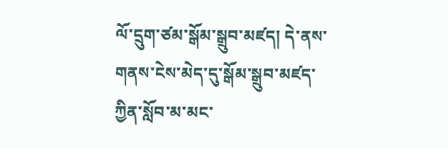ལོ་དྲུག་ཙམ་སྒོམ་སྒྲུབ་མཛད། དེ་ནས་གནས་ངེས་མེད་དུ་སྒོམ་སྒྲུབ་མཛད་ཀྱིན་སློབ་མ་མང་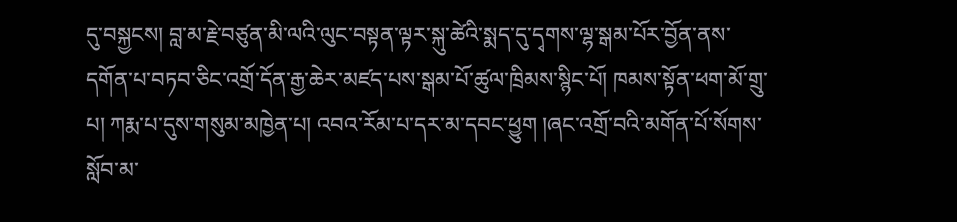དུ་བསྐྱངས། བླ་མ་རྗེ་བཙུན་མི་ལའི་ལུང་བསྟན་ལྟར་སྐུ་ཚེའི་སྨད་དུ་དྭགས་ལྷ་སྒམ་པོར་བྱོན་ནས་དགོན་པ་བཏབ་ཅིང་འགྲོ་དོན་རྒྱ་ཆེར་མཛད་པས་སྒམ་པོ་ཚུལ་ཁྲིམས་སྙིང་པོ། ཁམས་སྟོན་ཕག་མོ་གྲུ་པ། ཀརྨ་པ་དུས་གསུམ་མཁྱེན་པ། འབའ་རོམ་པ་དར་མ་དབང་ཕྱུག །ཞང་འགྲོ་བའི་མགོན་པོ་སོགས་སློབ་མ་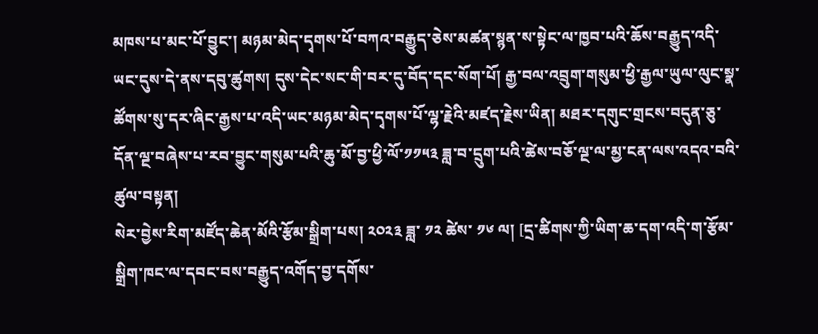མཁས་པ་མང་པོ་བྱུང་། མཉམ་མེད་དྭགས་པོ་བཀའ་བརྒྱུད་ཅེས་མཚན་སྙན་ས་སྟེང་ལ་ཁྱབ་པའི་ཆོས་བརྒྱུད་འདི་ཡང་དུས་དེ་ནས་དབུ་ཚུགས། དུས་དེང་སང་གི་བར་དུ་བོད་དང་སོག་པོ། རྒྱ་བལ་འབྲུག་གསུམ་ཕྱི་རྒྱལ་ཡུལ་ལུང་སྣ་ཚོགས་སུ་དར་ཞིང་རྒྱས་པ་འདི་ཡང་མཉམ་མེད་དྭགས་པོ་ལྷ་རྗེའི་མཛད་རྗེས་ཡིན། མཐར་དགུང་གྲངས་བདུན་ཅུ་དོན་ལྔ་བཞེས་པ་རབ་བྱུང་གསུམ་པའི་ཆུ་མོ་བྱ་ཕྱི་ལོ་༡༡༥༣ ཟླ་བ་དྲུག་པའི་ཚེས་བཅོ་ལྔ་ལ་མྱ་ངན་ལས་འདའ་བའི་ཚུལ་བསྟན།
སེར་བྱེས་རིག་མཛོད་ཆེན་མོའི་རྩོམ་སྒྲིག་པས། ༢༠༢༣ ཟླ་ ༡༢ ཚེས་ ༡༦ ལ། [དྲ་ཚིགས་ཀྱི་ཡིག་ཆ་དག་འདི་ག་རྩོམ་སྒྲིག་ཁང་ལ་དབང་བས་བརྒྱུད་འགོད་བྱ་དགོས་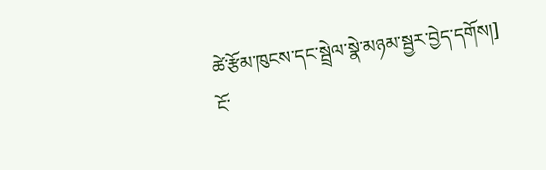ཚེ་རྩོམ་ཁུངས་དང་སྦྲེལ་སྣེ་མཉམ་སྦྱར་བྱེད་དགོས།]
ངོ་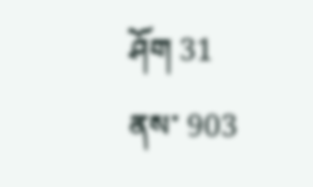ཤོག 31 ནས་ 903